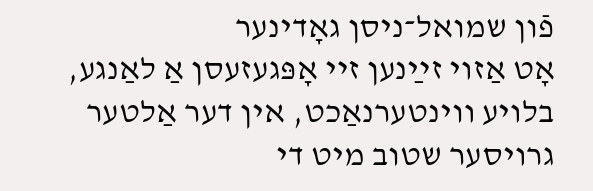פֿון שמואל־ניסן גאָדינער
אָט אַזױ זײַנען זײ אָפּגעזעסן אַ לאַנגע, בלױע װינטערנאַכט, אין דער אַלטער גרױסער שטוב מיט די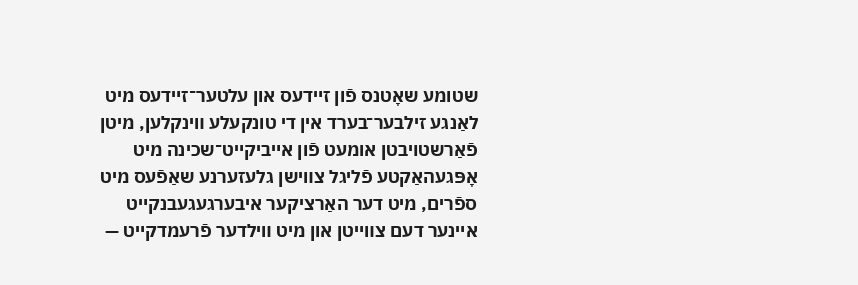שטומע שאָטנס פֿון זײדעס און עלטער־זײדעס מיט לאַנגע זילבער־בערד אין די טונקעלע װינקלען, מיטן פֿאַרשטױבטן אומעט פֿון אײביקײט־שכינה מיט אָפּגעהאַקטע פֿליגל צװישן גלעזערנע שאַפֿעס מיט ספֿרים, מיט דער האַרציקער איבערגעגעבנקײט אײנער דעם צװײטן און מיט װילדער פֿרעמדקײט —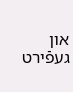און געפֿירט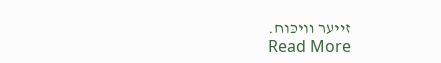זײער װיכּוח.
Read More